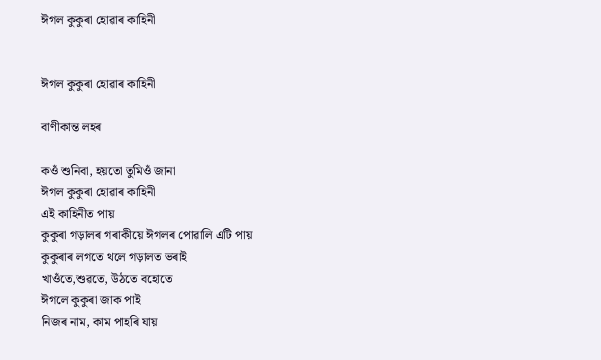ঈগল কুকুৰা হোৱাৰ কাহিনী


ঈগল কুকুৰা হোৱাৰ কাহিনী

বাণীকান্ত লহৰ

কওঁ শুনিবা, হয়তো তুমিওঁ জানা
ঈগল কুকুৰা হোৱাৰ কাহিনী
এই কাহিনীত পায়
কুকুৰা গড়ালৰ গৰাকীয়ে ঈগলৰ পোৱালি এটি পায়
কুকুৰাৰ লগতে থলে গড়ালত ভৰাই
খাওঁতে,শুৱতে, উঠতে বহোতে
ঈগলে কুকুৰা জাক পাই
নিজৰ নাম, কাম পাহৰি যায়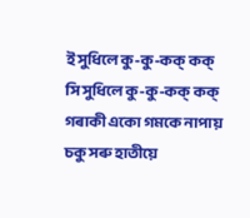ই সুধিলে কু-কু-কক্ কক্
সি সুধিলে কু-কু-কক্ কক্
গৰাকী একো গমকে নাপায়
চকু সৰু হাতীয়ে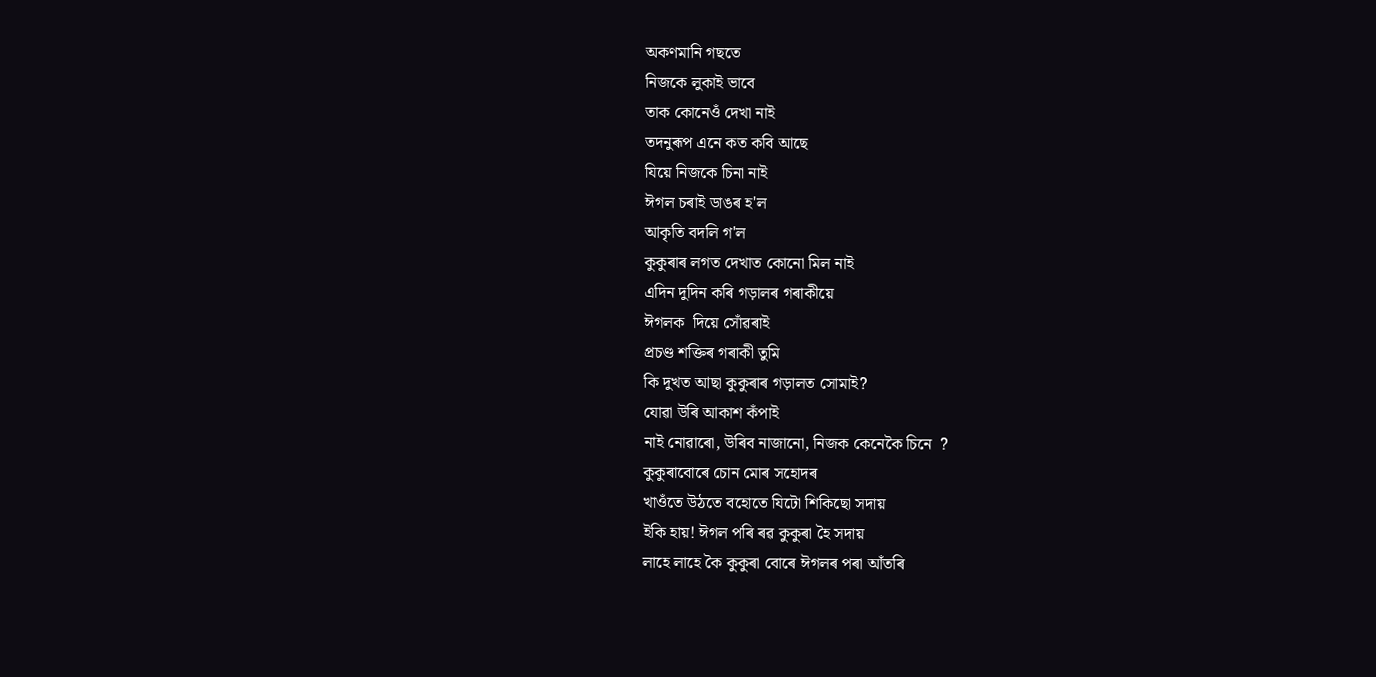অকণমানি গছতে
নিজকে লুকাই ভাবে
তাক কোনেওঁ দেখা নাই
তদনুৰূপ এনে কত কবি আছে
যিয়ে নিজকে চিনা নাই
ঈগল চৰাই ডাঙৰ হ'ল
আকৃতি বদলি গ'ল
কুকুৰাৰ লগত দেখাত কোনো মিল নাই
এদিন দুদিন কৰি গড়ালৰ গৰাকীয়ে
ঈগলক  দিয়ে সোঁৱৰাই
প্ৰচণ্ড শক্তিৰ গৰাকী তুমি
কি দুখত আছা কুকুৰাৰ গড়ালত সোমাই?
যোৱা উৰি আকাশ কঁপাই
নাই নোৱাৰো, উৰিব নাজানো, নিজক কেনেকৈ চিনে  ?
কুকুৰাবোৰে চোন মোৰ সহোদৰ
খাওঁতে উঠতে বহোতে যিটো শিকিছো সদায়
ইকি হায়! ঈগল পৰি ৰৱ কুকুৰা হৈ সদায়
লাহে লাহে কৈ কুকুৰা বোৰে ঈগলৰ পৰা আঁতৰি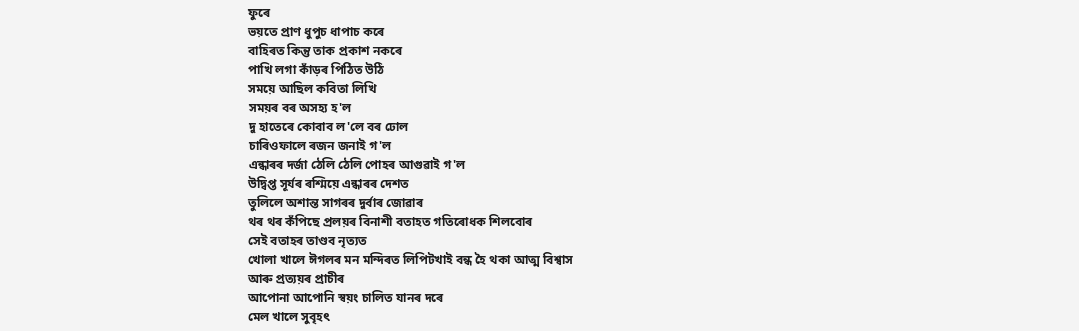ফুৰে
ভয়তে প্ৰাণ ধুপুচ ধাপাচ কৰে
বাহিৰত কিন্তু তাক প্ৰকাশ নকৰে
পাখি লগা কাঁড়ৰ পিঠিত উঠি
সময়ে আছিল কবিতা লিখি
সময়ৰ বৰ অসহ্য হ'ল
দু হাতেৰে কোবাব ল'লে বৰ ঢোল
চাৰিওফালে ৰজন জনাই গ'ল
এন্ধাৰৰ দৰ্জা ঠেলি ঠেলি পোহৰ আগুৱাই গ'ল
উদ্বিপ্ত সূৰ্যৰ ৰশ্মিয়ে এন্ধাৰৰ দেশত
তুলিলে অশান্ত সাগৰৰ দুৰ্বাৰ জোৱাৰ
থৰ থৰ কঁপিছে প্ৰলয়ৰ বিনাশী বতাহত গতিৰোধক শিলবোৰ
সেই বতাহৰ তাণ্ডব নৃত্যত
খোলা খালে ঈগলৰ মন মন্দিৰত লিপিটখাই বন্ধ হৈ থকা আত্ম বিশ্বাস
আৰু প্ৰত্যয়ৰ প্ৰাচীৰ
আপোনা আপোনি স্বয়ং চালিত যানৰ দৰে
মেল খালে সুবৃহৎ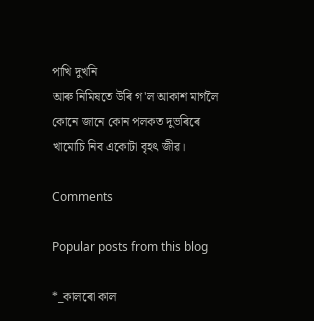পাখি দুখনি
আৰু নিমিষতে উৰি গ'ল আকাশ মাৰ্গলৈ
কোনে জানে কোন পলকত দুভৰিৰে
খামোচি নিব একোটা বৃহৎ জীৱ।

Comments

Popular posts from this blog

*_কালৰো কাল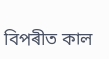বিপৰীত কাল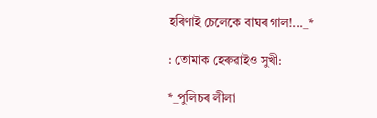হৰিণাই চেলেকে বাঘৰ গাল!..._*

: তোমাক হেৰুৱাইও সুখী:

*_পুলিচৰ লীলা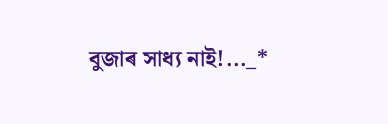বুজাৰ সাধ্য নাই!..._*